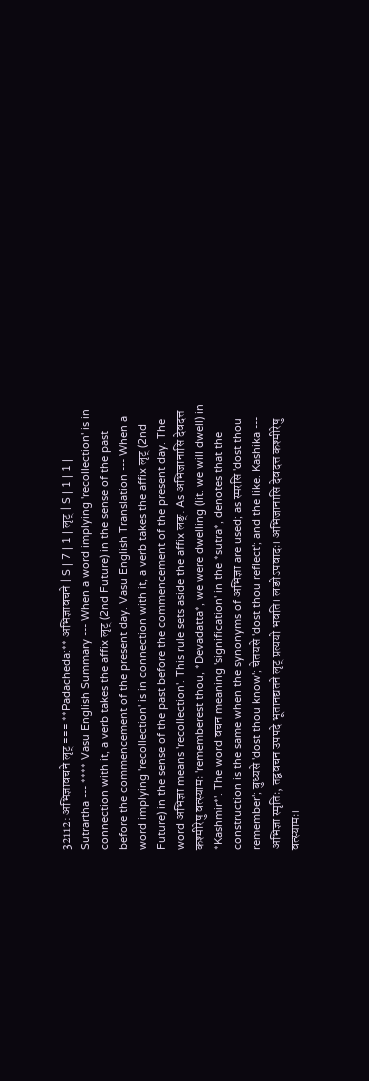32112: अभिज्ञावचने लृट् === **Padacheda:** अभिज्ञावचने | S | 7 | 1 | लृट् | S | 1 | 1 | Sutrartha --- **** Vasu English Summary --- When a word implying 'recollection' is in connection with it, a verb takes the affix लृट् (2nd Future) in the sense of the past before the commencement of the present day. Vasu English Translation --- When a word implying 'recollection' is in connection with it, a verb takes the affix लृट् (2nd Future) in the sense of the past before the commencement of the present day. The word अभिज्ञा means 'recollection'. This rule sets aside the affix लङ्. As अभिजानासि देवदत्त कश्मीरेषु वत्स्यामः 'rememberest thou, *Devadatta*, we were dwelling (lit. we will dwell) in *Kashmir*'. The word वचन meaning 'signification' in the *sutra*, denotes that the construction is the same when the synonyms of अभिज्ञा are used; as स्मरसि 'dost thou remember'; बुध्यसे 'dost thou know'; चेतयसे 'dost thou reflect'; and the like. Kashika --- अभिज्ञा स्मृतिः, तद्ववचन उपपदे भूतानद्यतने लृट् प्रत्ययो भवति। लङोऽपवादः। अभिजानासि देवदत्त कश्मीरेषु वत्स्यामः।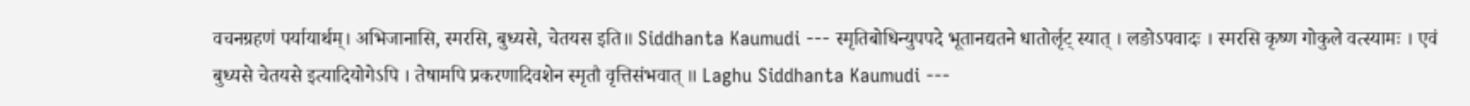वचनग्रहणं पर्यायार्थम्। अभिजानासि, स्मरसि, बुध्यसे, चेतयस इति॥ Siddhanta Kaumudi --- स्मृतिबोधिन्युपपदे भूतानद्यतने धातोर्लृट् स्यात् । लङोऽपवादः । स्मरसि कृष्ण गोकुले वत्स्यामः । एवं बुध्यसे चेतयसे इत्यादियोगेऽपि । तेषामपि प्रकरणादिवशेन स्मृतौ वृत्तिसंभवात् ॥ Laghu Siddhanta Kaumudi ---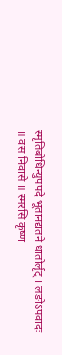स्मृतिबोधिन्युपपदे भूतानद्यतने धातोर्लृट् । लङोऽपवादः ॥ वस निवासे ॥ स्मरसि कृष्ण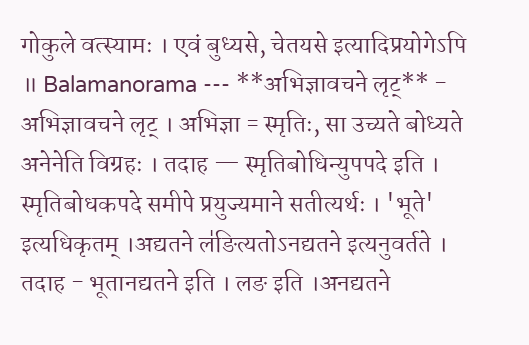गोकुले वत्स्यामः । एवं बुध्यसे, चेतयसे इत्यादिप्रयोगेऽपि ॥ Balamanorama --- **अभिज्ञावचने लृट्** - अभिज्ञावचने लृट् । अभिज्ञा = स्मृतिः, सा उच्यते बोध्यते अनेनेति विग्रहः । तदाह — स्मृतिबोधिन्युपपदे इति । स्मृतिबोधकपदे समीपे प्रयुज्यमाने सतीत्यर्थः । 'भूते' इत्यधिकृतम् ।अद्यतने ल॑ङित्यतोऽनद्यतने इत्यनुवर्तते । तदाह - भूतानद्यतने इति । लङ इति ।अनद्यतने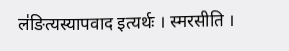ल॑ङित्यस्यापवाद इत्यर्थः । स्मरसीति ।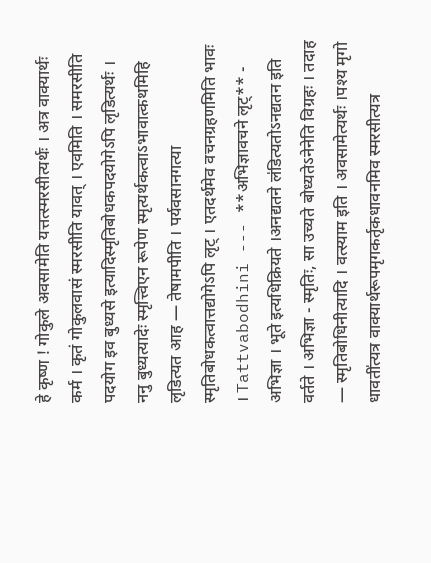हे कृष्ण ! गोकुले अवसामेति यत्तत्स्मरसीत्यर्थः । अत्र वाक्यार्थः कर्म । कृतं गोकुलवासं स्मरसीति यावत् । एवमिति । समरसीति पदयोग इव बुध्यसे इत्यादिस्मृतिबोधकपदयोगेऽपि लृडित्यर्थः । ननु बुध्यत्यादेः स्मृत्त्विएन रूपेण स्मृत्यर्थकत्वाऽभावात्कथमिहि लृडित्यत आह — तेषामपीति । पर्यवसानगत्या स्मृतिबोधकत्वात्तद्योगेऽपि लृट् । एतदर्थमेव वचनग्रहणमिति भावः । Tattvabodhini --- **अभिज्ञावचने लृट्** - अभिज्ञा । भूते इत्यधिक्रियते ।अनद्यतने ल॑डित्यतोऽनद्यतन इति वर्तते । अभिज्ञा - स्मृतिः, सा उच्यते बोध्यतेऽनेनेति विग्रहः । तदाह — स्मृतिबोधिनीत्यादि । वत्स्याम इति । अवसामेत्यर्थः ।पश्य मृगो धावती॑त्यत्र वाक्यार्थरूपमृगकर्तृकधावनमिव स्मरसीत्यत्र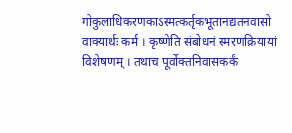गोकुलाधिकरणकाऽस्मत्कर्तृकभूतानद्यतनवासो वाक्यार्थः कर्म । कृष्णेति संबोधनं स्मरणक्रियायां विशेषणम् । तथाच पूर्वोक्तनिवासकर्कं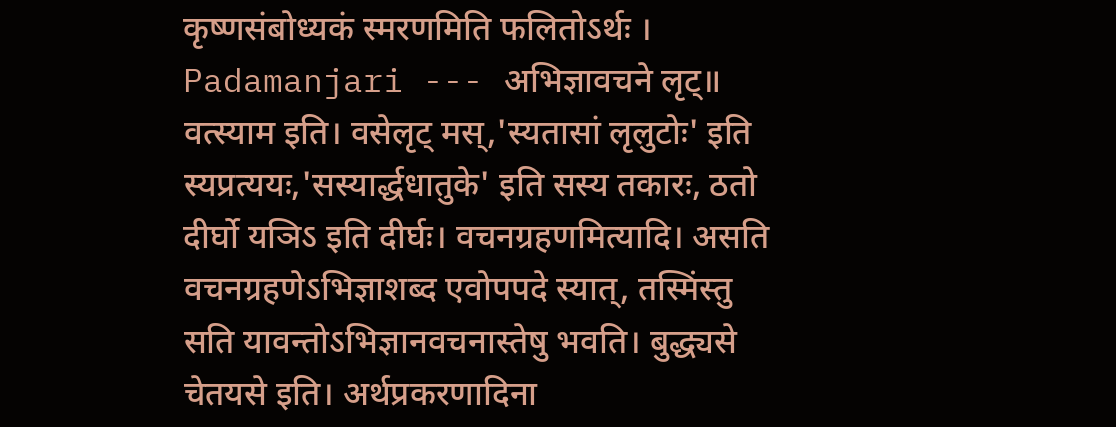कृष्णसंबोध्यकं स्मरणमिति फलितोऽर्थः । Padamanjari --- अभिज्ञावचने लृट्॥ वत्स्याम इति। वसेलृट् मस्,'स्यतासां लृलुटोः' इति स्यप्रत्ययः,'सस्यार्द्धधातुके' इति सस्य तकारः, ठतो दीर्घो यञिऽ इति दीर्घः। वचनग्रहणमित्यादि। असति वचनग्रहणेऽभिज्ञाशब्द एवोपपदे स्यात्, तस्मिंस्तु सति यावन्तोऽभिज्ञानवचनास्तेषु भवति। बुद्ध्यसे चेतयसे इति। अर्थप्रकरणादिना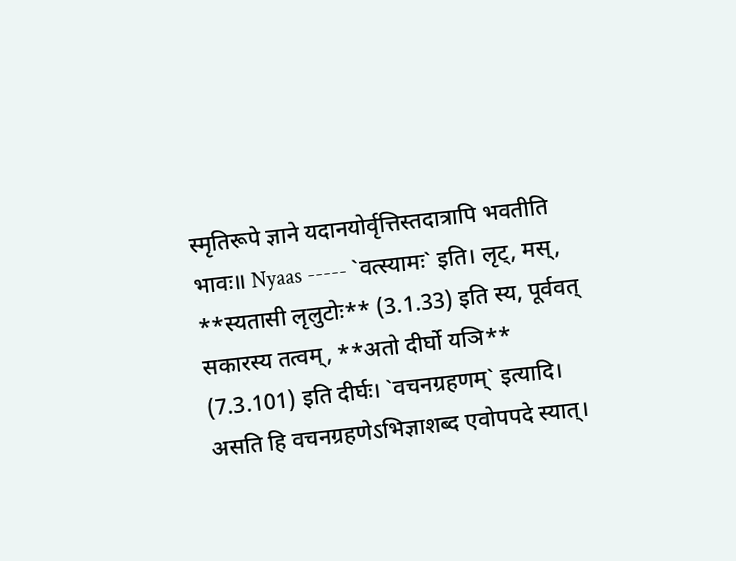स्मृतिरूपे ज्ञाने यदानयोर्वृत्तिस्तदात्रापि भवतीति भावः॥ Nyaas ----- `वत्स्यामः` इति। लृट्, मस्, **स्यतासी लृलुटोः** (3.1.33) इति स्य, पूर्ववत् सकारस्य तत्वम्, **अतो दीर्घो यञि** (7.3.101) इति दीर्घः। `वचनग्रहणम्` इत्यादि। असति हि वचनग्रहणेऽभिज्ञाशब्द एवोपपदे स्यात्।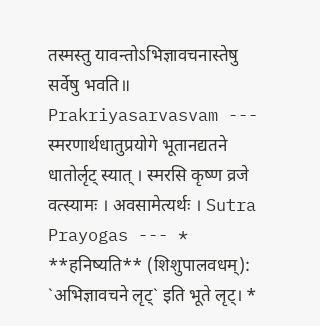तस्मस्तु यावन्तोऽभिज्ञावचनास्तेषु सर्वेषु भवति॥ Prakriyasarvasvam --- स्मरणार्थधातुप्रयोगे भूतानद्यतने धातोर्लृट् स्यात् । स्मरसि कृष्ण व्रजे वत्स्यामः । अवसामेत्यर्थः । Sutra Prayogas --- * **हनिष्यति** (शिशुपालवधम्): `अभिज्ञावचने लृट्` इति भूते लृट्। *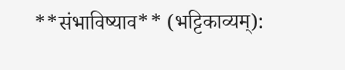**संभाविष्याव** (भट्टिकाव्यम्):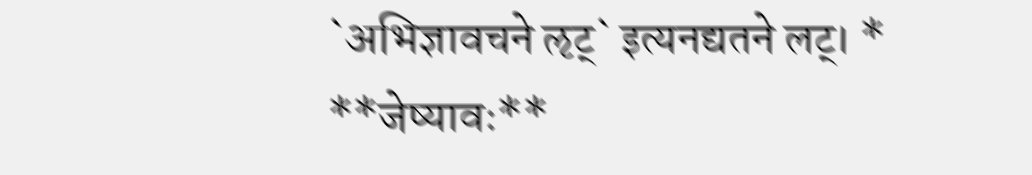`अभिज्ञावचने ऌट्` इत्यनद्यतने लट्। * **जेष्यावः**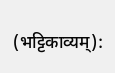(भट्टिकाव्यम्):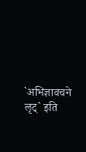`अभिज्ञावचने लृट्` इति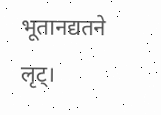भूतानद्यतने लृट्।